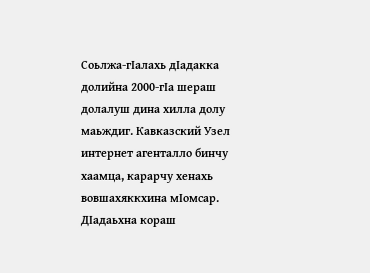Соьлжа-гIалахь дIадакка долийна 2000-гIа шераш долалуш дина хилла долу маьждиг. Кавказский Узел интернет агенталло бинчу хаамца, карарчу хенахь вовшахяккхина мIомсар. ДIадаьхна кораш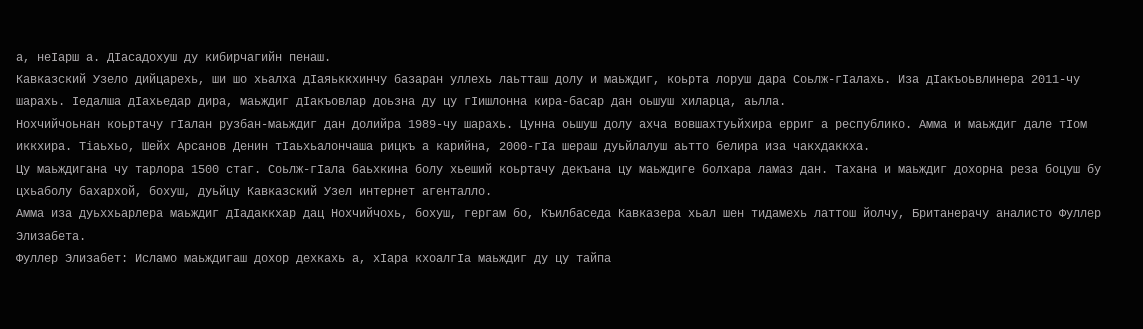а, неIарш а. ДIасадохуш ду кибирчагийн пенаш.
Кавказский Узело дийцарехь, ши шо хьалха дIаяьккхинчу базаран уллехь лаьтташ долу и маьждиг, коьрта лоруш дара Соьлж-гIалахь. Иза дIакъоьвлинера 2011-чу шарахь. Iедалша дIахьедар дира, маьждиг дIакъовлар доьзна ду цу гIишлонна кира-басар дан оьшуш хиларца, аьлла.
Нохчийчоьнан коьртачу гIалан рузбан-маьждиг дан долийра 1989-чу шарахь. Цунна оьшуш долу ахча вовшахтуьйхира ерриг а республико. Амма и маьждиг дале тIом иккхира. Тiаьхьо, Шейх Арсанов Денин тIаьхьалончаша рицкъ а карийна, 2000-гIа шераш дуьйлалуш аьтто белира иза чакхдаккха.
Цу маьждигана чу тарлора 1500 стаг. Соьлж-гIала баьхкина болу хьеший коьртачу декъана цу маьждиге болхара ламаз дан. Тахана и маьждиг дохорна реза боцуш бу цхьаболу бахархой, бохуш, дуьйцу Кавказский Узел интернет агенталло.
Амма иза дуьххьарлера маьждиг дIадаккхар дац Нохчийчохь, бохуш, гергам бо, Къилбаседа Кавказера хьал шен тидамехь латтош йолчу, Британерачу аналисто Фуллер Элизабета.
Фуллер Элизабет: Исламо маьждигаш дохор дехкахь а, хIара кхоалгIа маьждиг ду цу тайпа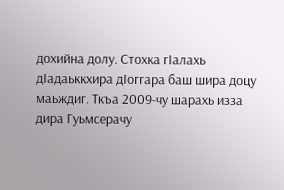дохийна долу. Стохка гIалахь дIадаьккхира дIоггара баш шира доцу маьждиг. Ткъа 2009-чу шарахь изза дира Гуьмсерачу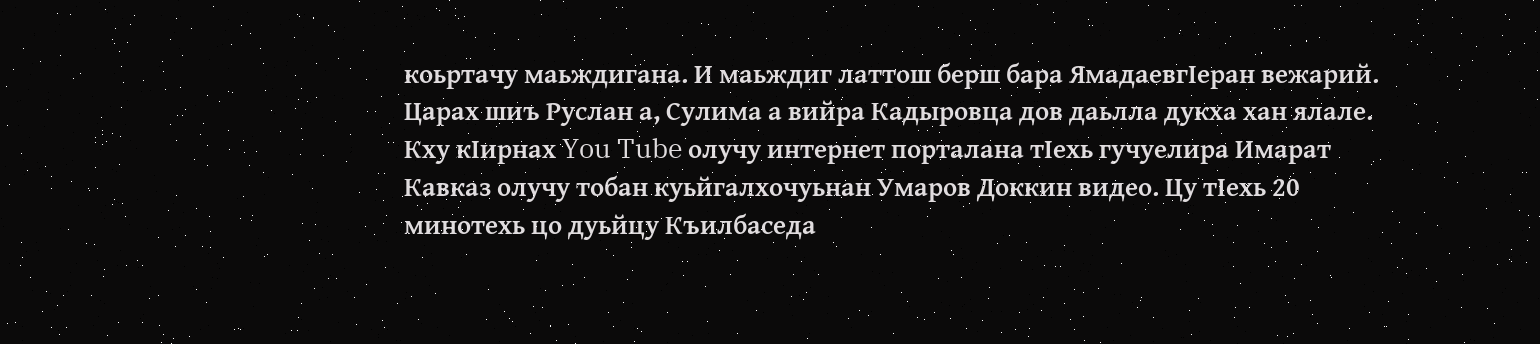коьртачу маьждигана. И маьждиг латтош берш бара ЯмадаевгIеран вежарий. Царах шиъ Руслан а, Сулима а вийра Кадыровца дов даьлла дукха хан ялале.
Кху кIирнах You Tube олучу интернет порталана тIехь гучуелира Имарат Кавказ олучу тобан куьйгалхочуьнан Умаров Доккин видео. Цу тIехь 20 минотехь цо дуьйцу Къилбаседа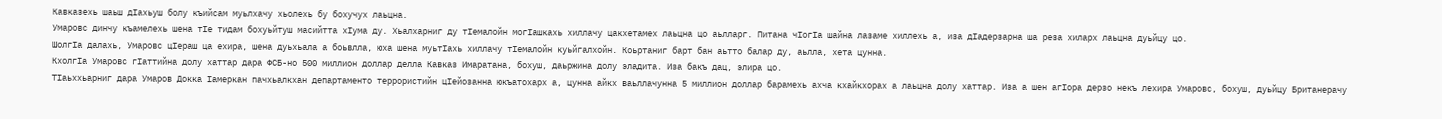Кавказехь шаьш дIахьуш болу къийсам муьлхачу хьолехь бу бохучух лаьцна.
Умаровс динчу къамелехь шена тIе тидам бохуьйтуш масийтта хIума ду. Хьалхарниг ду тIемалойн могIашкахь хиллачу цакхетамех лаьцна цо аьлларг. Питана чIогIа шайна лазаме хиллехь а, иза дIадерзарна ша реза хиларх лаьцна дуьйцу цо.
ШолгIа далахь, Умаровс цIераш ца ехира, шена дуьхьала а боьвлла, юха шена муьтIахь хиллачу тIемалойн куьйгалхойн. Коьртаниг барт бан аьтто балар ду, аьлла, хета цунна.
КхолгIа Умаровс гIаттийна долу хаттар дара ФСБ-но 500 миллион доллар делла Кавказ Имаратана, бохуш, даьржина долу эладита. Иза бакъ дац, элира цо.
ТIаьххьарниг дара Умаров Докка Iамеркан пачхьалкхан департаменто террористийн цIейозанна юкъатохарх а, цунна айкх ваьллачунна 5 миллион доллар барамехь ахча кхайкхорах а лаьцна долу хаттар. Иза а шен агIора дерзо некъ лехира Умаровс, бохуш, дуьйцу Британерачу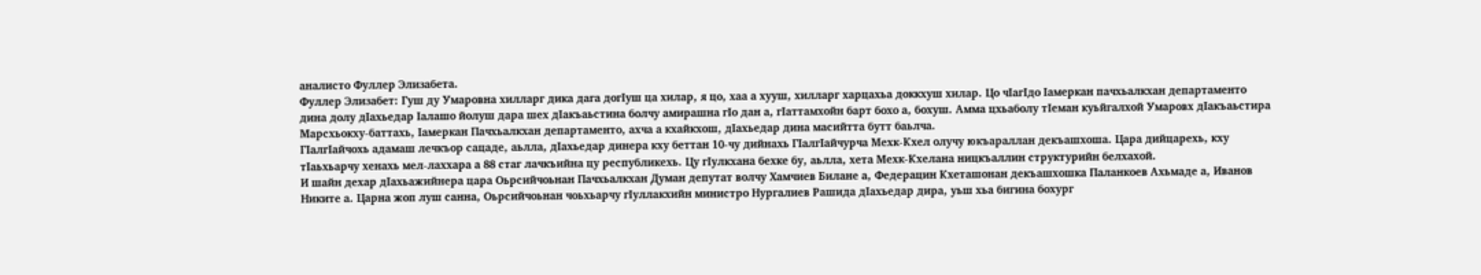аналисто Фуллер Элизабета.
Фуллер Элизабет: Гуш ду Умаровна хилларг дика дага догIуш ца хилар, я цо, хаа а хууш, хилларг харцахьа доккхуш хилар. Цо чIагIдо Iамеркан пачхьалкхан департаменто дина долу дIахьедар Iалашо йолуш дара шех дIакъаьстина болчу амирашна гIо дан а, гIаттамхойн барт бохо а, бохуш. Амма цхьаболу тIеман куьйгалхой Умаровх дIакъаьстира Марсхьокху-баттахь, Iамеркан Пачхьалкхан департаменто, ахча а кхайкхош, дIахьедар дина масийтта бутт баьлча.
ГIалгIайчохь адамаш лечкъор сацаде, аьлла, дIахьедар динера кху беттан 10-чу дийнахь ГIалгIайчурча Мехк-Кхел олучу юкъараллан декъашхоша. Цара дийцарехь, кху тIаьхьарчу хенахь мел-лаххара а 88 стаг лачкъийна цу республикехь. Цу гIулкхана бехке бу, аьлла, хета Мехк-Кхелана ницкъаллин структурийн белхахой.
И шайн дехар дIахьажийнера цара Оьрсийчоьнан Пачхьалкхан Думан депутат волчу Хамчиев Билане а, Федерацин Кхеташонан декъашхошка Паланкоев Ахьмаде а, Иванов Никите а. Царна жоп луш санна, Оьрсийчоьнан чоьхьарчу гIуллакхийн министро Нургалиев Рашида дIахьедар дира, уьш хьа бигина бохург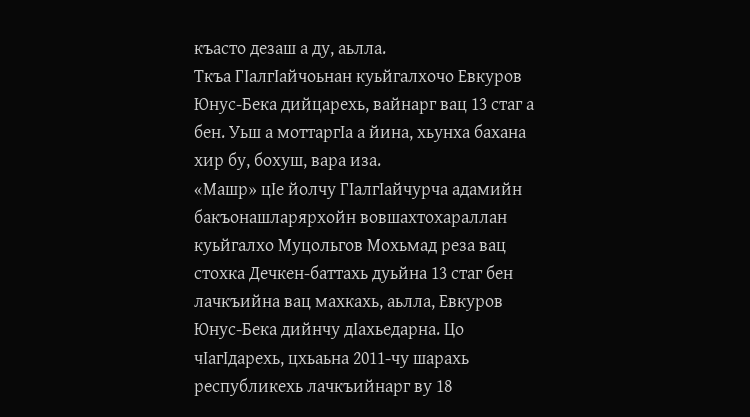къасто дезаш а ду, аьлла.
Ткъа ГIалгIайчоьнан куьйгалхочо Евкуров Юнус-Бека дийцарехь, вайнарг вац 13 стаг а бен. Уьш а моттаргIа а йина, хьунха бахана хир бу, бохуш, вара иза.
«Машр» цIе йолчу ГIалгIайчурча адамийн бакъонашларярхойн вовшахтохараллан куьйгалхо Муцольгов Мохьмад реза вац стохка Дечкен-баттахь дуьйна 13 стаг бен лачкъийна вац махкахь, аьлла, Евкуров Юнус-Бека дийнчу дIахьедарна. Цо чIагIдарехь, цхьаьна 2011-чу шарахь республикехь лачкъийнарг ву 18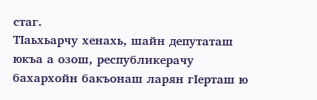стаг.
ТIаьхьарчу хенахь, шайн депутаташ юкъа а озош, республикерачу бахархойн бакъонаш ларян гIерташ ю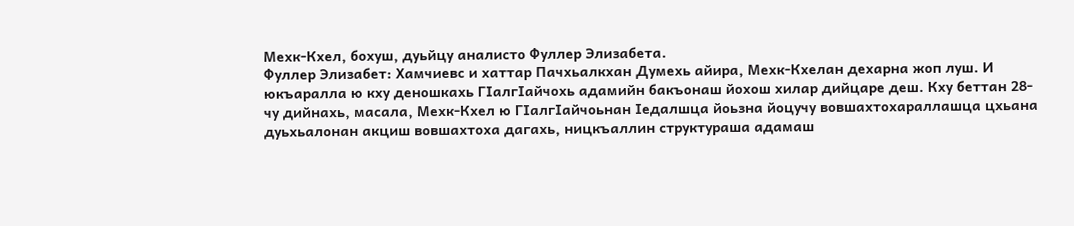Мехк-Кхел, бохуш, дуьйцу аналисто Фуллер Элизабета.
Фуллер Элизабет: Хамчиевс и хаттар Пачхьалкхан Думехь айира, Мехк-Кхелан дехарна жоп луш. И юкъаралла ю кху деношкахь ГIалгIайчохь адамийн бакъонаш йохош хилар дийцаре деш. Кху беттан 28-чу дийнахь, масала, Мехк-Кхел ю ГIалгIайчоьнан Iедалшца йоьзна йоцучу вовшахтохараллашца цхьана дуьхьалонан акциш вовшахтоха дагахь, ницкъаллин структураша адамаш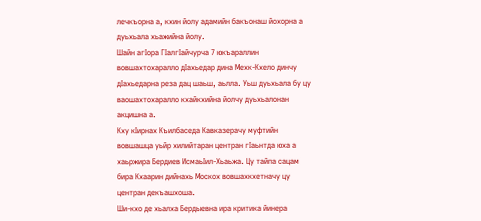лечкъорна а, кхин йолу адамийн бакъонаш йохорна а дуьхьала хьажийна йолу.
Шайн агIора ГIалгIайчурча 7 юкъараллин вовшахтохаралло дIахьедар дина Мехк-Кхело динчу дIахьедарна реза дац шаьш, аьлла. Уьш дуьхьала бу цу ваошахтохаралло кхайкхийна йолчу дуьхьалонан акцишна а.
Кху кIирнах Къилбаседа Кавказерачу муфтийн вовшашца уьйр хилийтаран центран гIаьнтда юха а хаьржира Бердиев ИсмаьIил-Хьаьжа. Цу тайпа сацам бира Кхаарин дийнахь Москох вовшахкхетначу цу центран декъашхоша.
Ши-кхо де хьалха Бердыевна ира критика йинера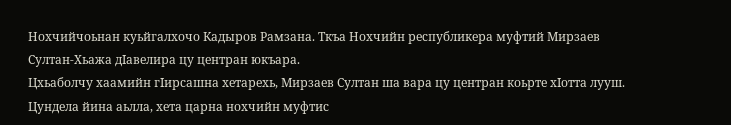Нохчийчоьнан куьйгалхочо Кадыров Рамзана. Ткъа Нохчийн республикера муфтий Мирзаев Султан-Хьажа дIавелира цу центран юкъара.
Цхьаболчу хаамийн гIирсашна хетарехь, Мирзаев Султан ша вара цу центран коьрте хIотта лууш. Цундела йина аьлла, хета царна нохчийн муфтис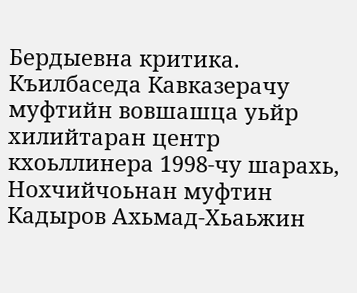Бердыевна критика.
Къилбаседа Кавказерачу муфтийн вовшашца уьйр хилийтаран центр кхоьллинера 1998-чу шарахь, Нохчийчоьнан муфтин Кадыров Ахьмад-Хьаьжин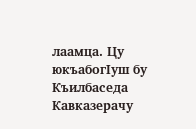лаамца. Цу юкъабогIуш бу Къилбаседа Кавказерачу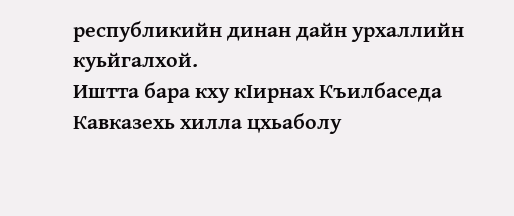республикийн динан дайн урхаллийн куьйгалхой.
Иштта бара кху кIирнах Къилбаседа Кавказехь хилла цхьаболу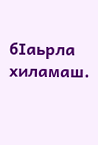бIаьрла хиламаш.